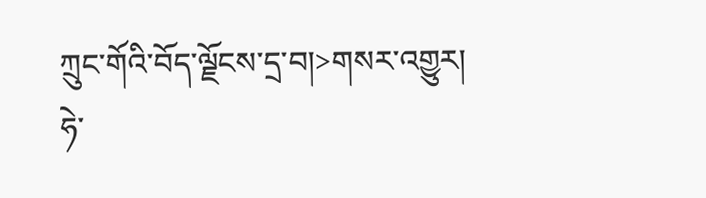ཀྲུང་གོའི་བོད་ལྗོངས་དྲ་བ།>གསར་འགྱུར།
ཧེ་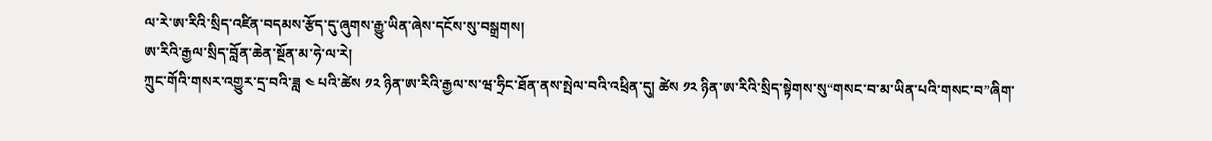ལ་རེ་ཨ་རིའི་སྲིད་འཛིན་བདམས་རྩོད་དུ་ཞུགས་རྒྱུ་ཡིན་ཞེས་དངོས་སུ་བསྒྲགས།
ཨ་རིའི་རྒྱལ་སྲིད་བློན་ཆེན་སྔོན་མ་ཧེ་ལ་རེ།
ཀྲུང་གོའི་གསར་འགྱུར་དྲ་བའི་ཟླ ༤ པའི་ཚེས ༡༢ ཉིན་ཨ་རིའི་རྒྱལ་ས་ཝ་ཧྲིང་ཐོན་ནས་སྤེལ་བའི་འཕྲིན་དུ། ཚེས ༡༢ ཉིན་ཨ་རིའི་སྲིད་སྟེགས་སུ“གསང་བ་མ་ཡིན་པའི་གསང་བ”ཞིག་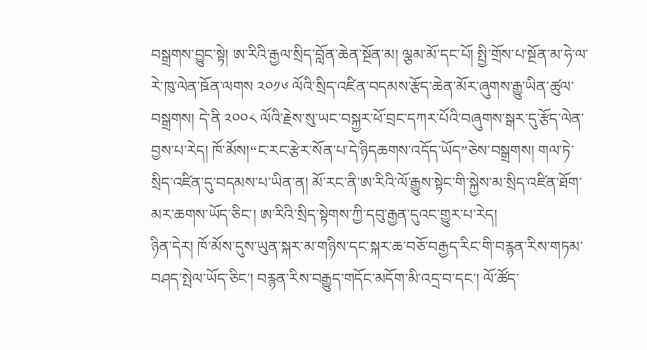བསྒྲགས་བྱུང་སྟེ། ཨ་རིའི་རྒྱལ་སྲིད་བློན་ཆེན་སྔོན་མ། ལྕམ་མོ་དང་པོ། སྤྱི་གྲོས་པ་སྔོན་མ་ཧེ་ལ་རེ་ཁུ་ལེན་ཋོན་ལགས ༢༠༡༦ ལོའི་སྲིད་འཛིན་བདམས་རྩོད་ཆེན་མོར་ཞུགས་རྒྱུ་ཡིན་ཚུལ་བསྒྲགས། དེ་ནི ༢༠༠༨ ལོའི་རྗེས་སུ་ཡང་བསྐྱར་ཕོ་བྲང་དཀར་པོའི་བཞུགས་སྒར་དུ་རྩོད་ལེན་བྱས་པ་རེད། ཁོ་མོས།“ང་རང་རྩེར་སོན་པ་དེ་ཉིདཆགས་འདོད་ཡོད”ཅེས་བསྒྲགས། གལ་ཏེ་སྲིད་འཛིན་དུ་བདམས་པ་ཡིན་ན། མོ་རང་ནི་ཨ་རིའི་ལོ་རྒྱུས་སྟེང་གི་སྐྱེས་མ་སྲིད་འཛིན་ཐོག་མར་ཆགས་ཡོད་ཅིང་། ཨ་རིའི་སྲིད་སྟེགས་ཀྱི་དབུ་རྒྱན་དུའང་གྱུར་པ་རེད།
ཉིན་དེར། ཁོ་མོས་དུས་ཡུན་སྐར་མ་གཉིས་དང་སྐར་ཆ་བཅོ་བརྒྱད་རིང་གི་བརྙན་རིས་གཏམ་བཤད་སྤེལ་ཡོད་ཅིང་། བརྙན་རིས་བརྒྱུད་གདོང་མདོག་མི་འདྲ་བ་དང་། ལོ་ཚོད་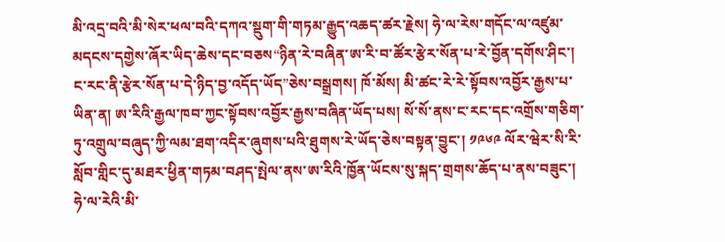མི་འདྲ་བའི་མི་སེར་ཕལ་བའི་དཀའ་སྡུག་གི་གཏམ་རྒྱུད་འཆད་ཚར་རྗེས། ཧེ་ལ་རེས་གདོང་ལ་འཛུམ་མདངས་དགྱེས་ཞོར་ཡིད་ཆེས་དང་བཅས“ཉིན་རེ་བཞིན་ཨ་རི་བ་ཚོར་རྩེར་སོན་པ་རེ་བྱོན་དགོས་ཤིང་། ང་རང་ནི་རྩེར་སོན་པ་དེ་ཉིད་བྱ་འདོད་ཡོད”ཅེས་བསྒྲགས། ཁོ་མོས། མི་ཚང་རེ་རེ་སྟོབས་འབྱོར་རྒྱས་པ་ཡིན་ན། ཨ་རིའི་རྒྱལ་ཁབ་ཀྱང་སྟོབས་འབྱོར་རྒྱས་བཞིན་ཡོད་པས། སོ་སོ་ནས་ང་རང་དང་འགྲོས་གཅིག་ཏུ་འགྲུལ་བཞུད་ཀྱི་ལམ་ཐག་འདིར་ཞུགས་པའི་ཐུགས་རེ་ཡོད་ཅེས་བསྟན་བྱུང་། ༡༩༦༩ ལོར་ཝེར་སི་རི་སློབ་གླིང་དུ་མཐར་ཕྱིན་གཏམ་བཤད་སྤེལ་ནས་ཨ་རིའི་ཁྱོན་ཡོངས་སུ་སྐད་གྲགས་ཆོད་པ་ནས་བཟུང་། ཧེ་ལ་རེའི་མི་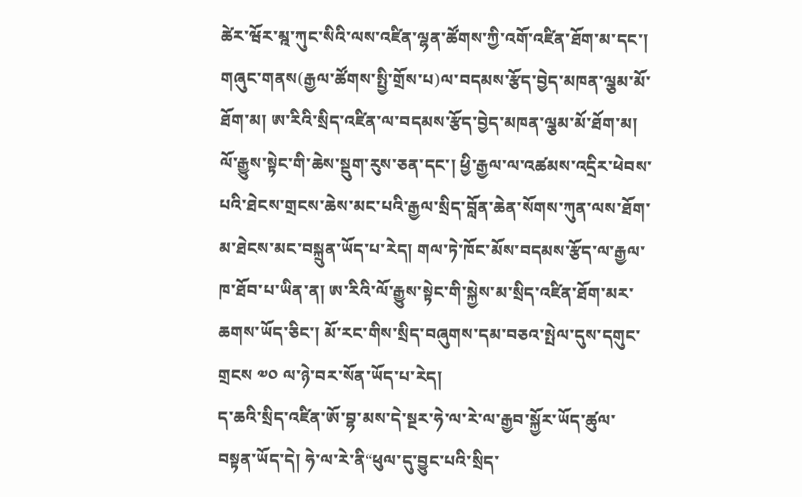ཚེར་ཝོར་མྰ་ཀུང་སིའི་ལས་འཛིན་ལྷན་ཚོགས་ཀྱི་འགོ་འཛིན་ཐོག་མ་དང་། གཞུང་གནས(རྒྱལ་ཚོགས་སྤྱི་གྲོས་པ)ལ་བདམས་རྩོད་བྱེད་མཁན་ལྕམ་མོ་ཐོག་མ། ཨ་རིའི་སྲིད་འཛིན་ལ་བདམས་རྩོད་བྱེད་མཁན་ལྕམ་མོ་ཐོག་མ། ལོ་རྒྱུས་སྟེང་གི་ཆེས་སྡུག་རུས་ཅན་དང་། ཕྱི་རྒྱལ་ལ་འཚམས་འདྲིར་ཕེབས་པའི་ཐེངས་གྲངས་ཆེས་མང་པའི་རྒྱལ་སྲིད་བློན་ཆེན་སོགས་ཀུན་ལས་ཐོག་མ་ཐེངས་མང་བསྐྲུན་ཡོད་པ་རེད། གལ་ཏེ་ཁོང་མོས་བདམས་རྩོད་ལ་རྒྱལ་ཁ་ཐོབ་པ་ཡིན་ན། ཨ་རིའི་ལོ་རྒྱུས་སྟེང་གི་སྐྱེས་མ་སྲིད་འཛིན་ཐོག་མར་ཆགས་ཡོད་ཅིང་། མོ་རང་གིས་སྲིད་བཞུགས་དམ་བཅའ་སྤེལ་དུས་དགུང་གྲངས ༧༠ ལ་ཉེ་བར་སོན་ཡོད་པ་རེད།
ད་ཆའི་སྲིད་འཛིན་ཨོ་བྷ་མས་དེ་སྔར་ཧེ་ལ་རེ་ལ་རྒྱབ་སྐྱོར་ཡོད་ཚུལ་བསྟན་ཡོད་དེ། ཧེ་ལ་རེ་ནི“ཕུལ་དུ་བྱུང་པའི་སྲིད་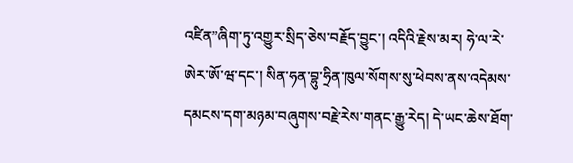འཛིན”ཞིག་ཏུ་འགྱུར་སྲིད་ཅེས་བརྗོད་བྱུང་། འདིའི་རྗེས་མར། ཧེ་ལ་རེ་ཨེར་ཨོ་ཝ་དང་། སིན་ཧན་བྷུ་ཧྲིན་ཁུལ་སོགས་སུ་ཕེབས་ནས་འདེམས་དམངས་དག་མཉམ་བཞུགས་བརྗེ་རེས་གནང་རྒྱུ་རེད། དེ་ཡང་ཆེས་ཐོག་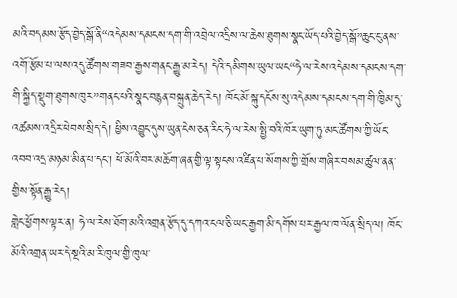མའི་བདམས་རྩོད་བྱེད་སྒོ་ནི“འདེམས་དམངས་དག་གི་འབྲེལ་འདྲིས་ལ་ཆེས་ཐུགས་སྣང་ཡོད་པའི་བྱེད་སྒོ”ཆུང་ངུ་ནས་འགོ་རྩོམ་པ་ལས་འདུ་ཚོགས་གཟབ་རྒྱས་གནང་རྒྱུ་མ་རེད། དེའི་དམིགས་ཡུལ་ཡང“ཧེ་ལ་རེས་འདེམས་དམངས་དག་གི་སྐྱིད་སྡུག་ཐུགས་ཁུར”གནང་པའི་སྣང་བརྙན་བསྐྲུན་ཆེད་རེད། ཁོང་མོ་སྐུ་དངོས་སུ་འདེམས་དམངས་དག་གི་ཁྱིམ་དུ་འཚམས་འདྲིར་ཕེབས་སྲིད་དེ། ཕྱིས་འབྱུང་དུས་ཡུན་ངེས་ཅན་རིང་ཧེ་ལ་རེས་སྤྱི་བའི་ཁོར་ཡུག་ཏུ་མང་ཚོགས་ཀྱི་ཡོང་འབབ་འདྲ་མཉམ་མིན་པ་དང་། ཕོ་མོའི་བར་མཆོག་ཞན་གྱི་ལྟ་སྟངས་འཛིན་པ་སོགས་ཀྱི་གྲོས་གཞིར་བསམ་ཚུལ་ནན་གྱིས་སྟོན་རྒྱུ་རེད།
གླེང་ཕྱོགས་ལྟར་ན། ཧེ་ལ་རེས་ཐོག་མའི་འགྲན་རྩོད་དུ་དཀའ་ངལ་ཅི་ཡང་རྒྱག་མི་དགོས་པར་རྒྱལ་ཁ་ལོན་སྲིད་ལ། ཁོང་མོའི་འགྲན་ཡར་དེ་སྔའི་མ་རི་ཁུལ་གྱི་ཁུལ་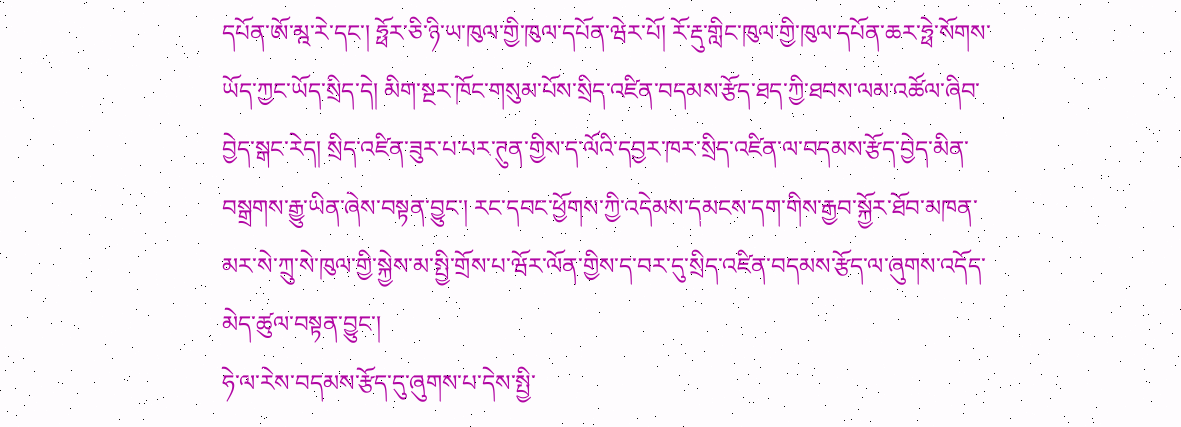དཔོན་ཨོ་མྰ་རེ་དང་། ཧྥོར་ཅི་ཉི་ཡ་ཁུལ་གྱི་ཁུལ་དཔོན་ཝེར་པོ། རོ་རྡུ་གླིང་ཁུལ་གྱི་ཁུལ་དཔོན་ཆར་ཧྥེ་སོགས་ཡོད་ཀྱང་ཡོད་སྲིད་དེ། མིག་སྔར་ཁོང་གསུམ་པོས་སྲིད་འཛིན་བདམས་རྩོད་ཐད་ཀྱི་ཐབས་ལམ་འཚོལ་ཞིབ་བྱེད་སྒང་རེད། སྲིད་འཛིན་ཟུར་པ་པར་ཊུན་གྱིས་ད་ལོའི་དབྱར་ཁར་སྲིད་འཛིན་ལ་བདམས་རྩོད་བྱེད་མིན་བསྒྲགས་རྒྱུ་ཡིན་ཞེས་བསྟན་བྱུང་། རང་དབང་ཕྱོགས་ཀྱི་འདེམས་དམངས་དག་གིས་རྒྱབ་སྐྱོར་ཐོབ་མཁན་མར་སེ་ཀྲུ་སེ་ཁུལ་གྱི་སྐྱེས་མ་སྤྱི་གྲོས་པ་ཝོར་ལོན་གྱིས་ད་བར་དུ་སྲིད་འཛིན་བདམས་རྩོད་ལ་ཞུགས་འདོད་མེད་ཚུལ་བསྟན་བྱུང་།
ཧེ་ལ་རེས་བདམས་རྩོད་དུ་ཞུགས་པ་དེས་སྤྱི་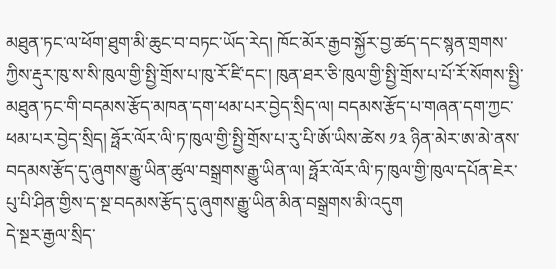མཐུན་ཏང་ལ་ཕོག་ཐུག་མི་ཆུང་བ་བཏང་ཡོད་རེད། ཁོང་མོར་རྒྱབ་སྐྱོར་བྱ་ཚད་དང་སྙན་གྲགས་ཀྱིས་རྡུར་ཁུ་ས་སི་ཁུལ་གྱི་སྤྱི་གྲོས་པ་ཁུ་རོ་ཛི་དང་། ཁུན་ཐར་ཅི་ཁུལ་གྱི་སྤྱི་གྲོས་པ་པོ་རོ་སོགས་སྤྱི་མཐུན་ཏང་གི་བདམས་རྩོད་མཁན་དག་ཕམ་པར་བྱེད་སྲིད་ལ། བདམས་རྩོད་པ་གཞན་དག་ཀྱང་ཕམ་པར་བྱེད་སྲིད། ཧྥོར་ལོར་ལི་ཏ་ཁུལ་གྱི་སྤྱི་གྲོས་པ་རུ་པི་ཨོ་ཡིས་ཚེས ༡༣ ཉིན་མེར་ཨ་མེ་ནས་བདམས་རྩོད་དུ་ཞུགས་རྒྱུ་ཡིན་ཚུལ་བསྒྲགས་རྒྱུ་ཡིན་ལ། ཧྥོར་ལོར་ལི་ཏ་ཁུལ་གྱི་ཁུལ་དཔོན་ཇེར་པུ་པི་ཤིན་གྱིས་ད་སྔ་བདམས་རྩོད་དུ་ཞུགས་རྒྱུ་ཡིན་མིན་བསྒྲགས་མི་འདུག
དེ་སྔར་རྒྱལ་སྲིད་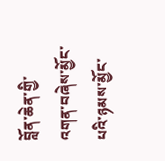བློན་ཆེན་གྱི་འགན་བཞེས་མྱོང་པའི་ཉམས་མྱོང་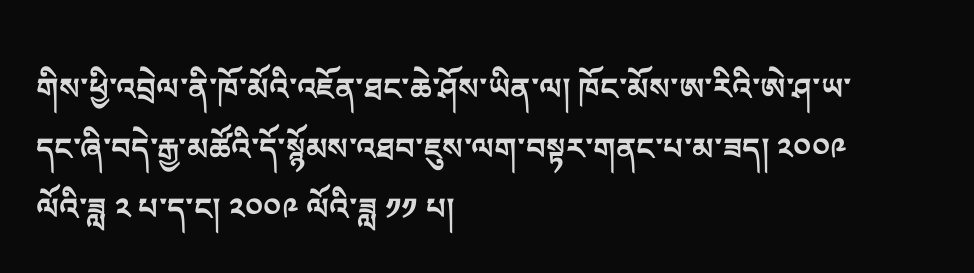གིས་ཕྱི་འབྲེལ་ནི་ཁོ་མོའི་འཇོན་ཐང་ཆེ་ཤོས་ཡིན་ལ། ཁོང་མོས་ཨ་རིའི་ཨེ་ཤ་ཡ་དང་ཞི་བདེ་རྒྱ་མཚོའི་དོ་སྙོམས་འཐབ་ཇུས་ལག་བསྟར་གནང་པ་མ་ཟད། ༢༠༠༩ ལོའི་ཟླ ༢ པ་ད་ང། ༢༠༠༩ ལོའི་ཟླ ༡༡ པ།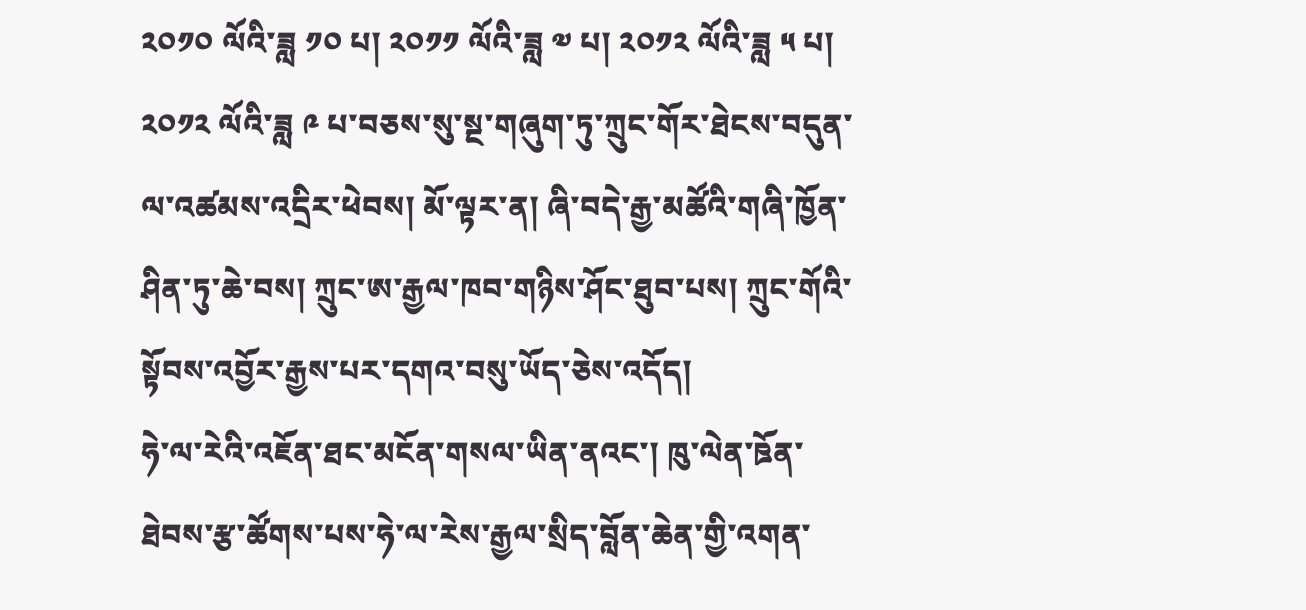༢༠༡༠ ལོའི་ཟླ ༡༠ པ། ༢༠༡༡ ལོའི་ཟླ ༧ པ། ༢༠༡༢ ལོའི་ཟླ ༥ པ། ༢༠༡༢ ལོའི་ཟླ ༩ པ་བཅས་སུ་སྔ་གཞུག་ཏུ་ཀྲུང་གོར་ཐེངས་བདུན་ལ་འཚམས་འདྲིར་ཕེབས། མོ་ལྟར་ན། ཞི་བདེ་རྒྱ་མཚོའི་གཞི་ཁྱོན་ཤིན་ཏུ་ཆེ་བས། ཀྲུང་ཨ་རྒྱལ་ཁབ་གཉིས་ཤོང་ཐུབ་པས། ཀྲུང་གོའི་སྟོབས་འབྱོར་རྒྱས་པར་དགའ་བསུ་ཡོད་ཅེས་འདོད།
ཧེ་ལ་རེའི་འཇོན་ཐང་མངོན་གསལ་ཡིན་ནའང་། ཁུ་ལེན་ཋོན་ཐེབས་རྩ་ཚོགས་པས་ཧེ་ལ་རེས་རྒྱལ་སྲིད་བློན་ཆེན་གྱི་འགན་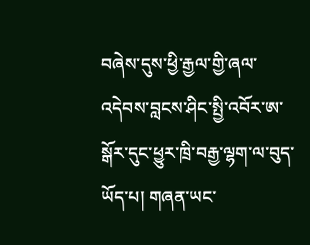བཞེས་དུས་ཕྱི་རྒྱལ་གྱི་ཞལ་འདེབས་བླངས་ཤིང་སྤྱི་འབོར་ཨ་སྒོར་དུང་ཕྱུར་ཁྲི་བརྒྱ་ལྷག་ལ་བུད་ཡོད་པ། གཞན་ཡང་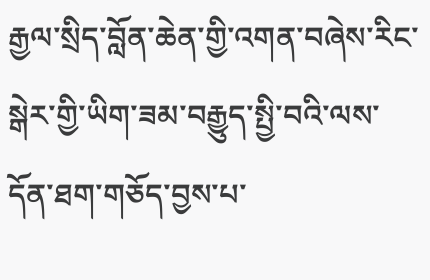རྒྱལ་སྲིད་བློན་ཆེན་གྱི་འགན་བཞེས་རིང་སྒེར་གྱི་ཡིག་ཟམ་བརྒྱུད་སྤྱི་བའི་ལས་དོན་ཐག་གཅོད་བྱས་པ་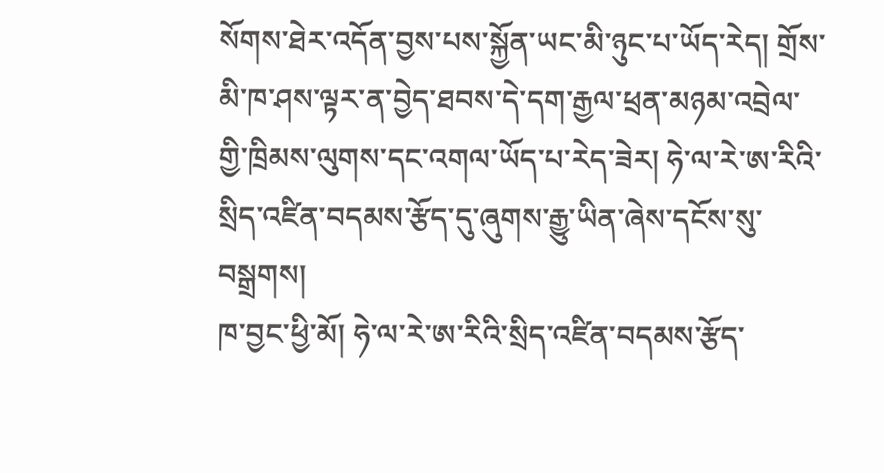སོགས་ཐེར་འདོན་བྱས་པས་སྐྱོན་ཡང་མི་ཉུང་པ་ཡོད་རེད། གྲོས་མི་ཁ་ཤས་ལྟར་ན་བྱེད་ཐབས་དེ་དག་རྒྱལ་ཕྲན་མཉམ་འབྲེལ་གྱི་ཁྲིམས་ལུགས་དང་འགལ་ཡོད་པ་རེད་ཟེར། ཧེ་ལ་རེ་ཨ་རིའི་སྲིད་འཛིན་བདམས་རྩོད་དུ་ཞུགས་རྒྱུ་ཡིན་ཞེས་དངོས་སུ་བསྒྲགས།
ཁ་བྱང་ཕྱི་མོ། ཧེ་ལ་རེ་ཨ་རིའི་སྲིད་འཛིན་བདམས་རྩོད་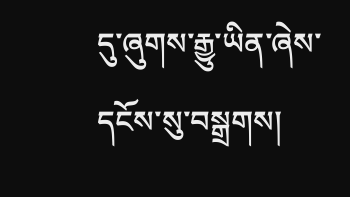དུ་ཞུགས་རྒྱུ་ཡིན་ཞེས་དངོས་སུ་བསྒྲགས།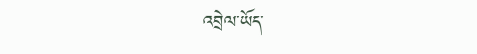འབྲེལ་ཡོད་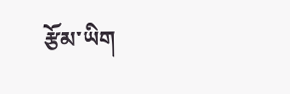རྩོམ་ཡིག